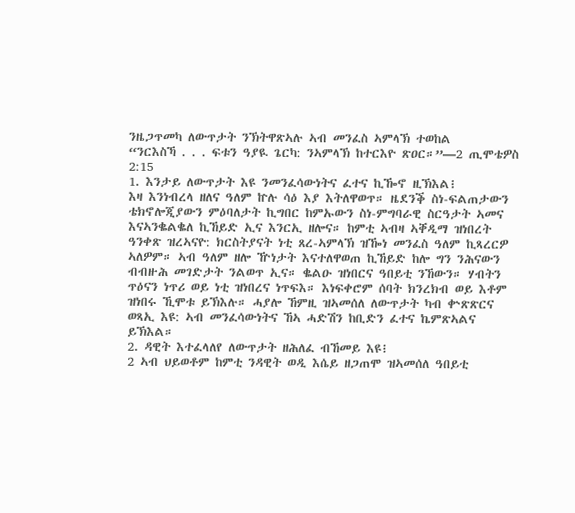ንዜጋጥመካ ለውጥታት ንኽትዋጽኣሉ ኣብ መንፈስ ኣምላኽ ተወከል
“ንርእስኻ . . . ፍቱን ዓያዪ ጌርካ: ንኣምላኽ ከተርእዮ ጽዐር።”—2 ጢሞቴዎስ 2:15
1. እንታይ ለውጥታት እዩ ንመንፈሳውነትና ፈተና ኪዀኖ ዚኽእል፧
እዛ እንነብረላ ዘለና ዓለም ኵሉ ሳዕ እያ እትለዋወጥ። ዜደንቕ ስነ-ፍልጠታውን ቴክኖሎጂያውን ምዕባለታት ኪግበር ከምኡውን ስነ-ምግባራዊ ስርዓታት ኣመና እናኣንቈልቈለ ኪኸይድ ኢና እንርኢ ዘሎና። ከምቲ ኣብዛ ኣቐዲማ ዝነበረት ዓንቀጽ ዝረኣናዮ: ክርስትያናት ነቲ ጸረ-ኣምላኽ ዝዀነ መንፈስ ዓለም ኪጻረርዎ ኣለዎም። ኣብ ዓለም ዘሎ ዅነታት እናተለዋወጠ ኪኸይድ ከሎ ግን ንሕናውን ብብዙሕ መገድታት ንልወጥ ኢና። ቈልዑ ዝነበርና ዓበይቲ ንኸውን። ሃብትን ጥዕናን ነጥሪ ወይ ነቲ ዝነበረና ነጥፍእ። እነፍቀሮም ሰባት ክንረክብ ወይ እቶም ዝነበሩ ኺሞቱ ይኽእሉ። ሓያሎ ኸምዚ ዝኣመሰለ ለውጥታት ካብ ቍጽጽርና ወጻኢ እዩ: ኣብ መንፈሳውነትና ኸኣ ሓድሽን ከቢድን ፈተና ኬምጽኣልና ይኽእል።
2. ዳዊት እተፈላለየ ለውጥታት ዘሕለፈ ብኸመይ እዩ፧
2 ኣብ ህይወቶም ከምቲ ንዳዊት ወዲ እሴይ ዘጋጠሞ ዝኣመሰለ ዓበይቲ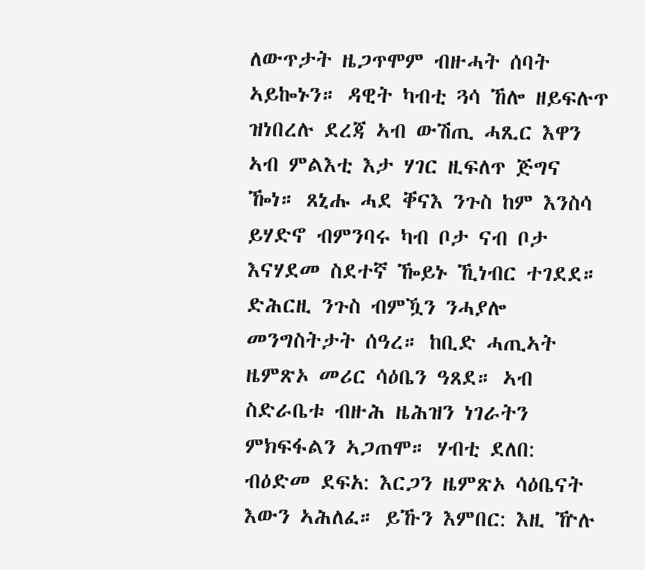ለውጥታት ዜጋጥሞም ብዙሓት ሰባት ኣይኰኑን። ዳዊት ካብቲ ጓሳ ኸሎ ዘይፍሉጥ ዝነበረሉ ደረጃ ኣብ ውሽጢ ሓጺር እዋን ኣብ ምልእቲ እታ ሃገር ዚፍለጥ ጅግና ዀነ። ጸኒሑ ሓደ ቐናእ ንጉስ ከም እንስሳ ይሃድኖ ብምንባሩ ካብ ቦታ ናብ ቦታ እናሃደመ ስደተኛ ዀይኑ ኺነብር ተገደደ። ድሕርዚ ንጉስ ብምዃን ንሓያሎ መንግስትታት ሰዓረ። ከቢድ ሓጢኣት ዜምጽኦ መሪር ሳዕቤን ዓጸደ። ኣብ ስድራቤቱ ብዙሕ ዜሕዝን ነገራትን ምክፍፋልን ኣጋጠሞ። ሃብቲ ደለበ: ብዕድመ ደፍአ: እርጋን ዜምጽኦ ሳዕቤናት እውን ኣሕለፈ። ይኹን እምበር: እዚ ዅሉ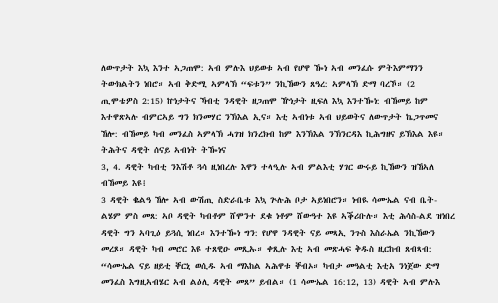ለውጥታት እኳ እንተ ኣጋጠሞ: ኣብ ምሉእ ህይወቱ ኣብ የሆዋ ዀነ ኣብ መንፈሱ ምትእምማንን ትውክልትን ነበሮ። ኣብ ቅድሚ ኣምላኽ “ፍቱን” ንኪኸውን ጸዓረ: ኣምላኽ ድማ ባረኾ። (2 ጢሞቴዎስ 2:15) ኵነታትና ኻብቲ ንዳዊት ዘጋጠሞ ዅነታት ዚፍለ እኳ እንተዀነ: ብኸመይ ከም እተዋጽኣሉ ብምርኣይ ግን ክንመሃር ንኽእል ኢና። እቲ ኣብነቱ ኣብ ህይወትና ለውጥታት ኬጋጥመና ኸሎ: ብኸመይ ካብ መንፈስ ኣምላኽ ሓገዝ ክንረክብ ከም እንኽእል ንኽንርዳእ ኪሕግዘና ይኽእል እዩ።
ትሕትና ዳዊት ሰናይ ኣብነት ትዀነና
3, 4. ዳዊት ካብቲ ንእሽቶ ጓሳ ዚነበረሉ እዋን ተላዒሉ ኣብ ምልእቲ ሃገር ውሩይ ኪኸውን ዝኸኣለ ብኸመይ እዩ፧
3 ዳዊት ቈልዓ ኸሎ ኣብ ውሽጢ ስድራቤቱ እኳ ጕሉሕ ቦታ ኣይነበሮን። ነብዪ ሳሙኤል ናብ ቤት-ልሄም ምስ መጸ: ኣቦ ዳዊት ካብቶም ሸሞንተ ደቁ ነቶም ሸውዓተ እዩ ኣቕሪቡሉ። እቲ ሕሳስ-ልደ ዝነበረ ዳዊት ግን ኣባጊዕ ይጓሲ ነበረ። እንተዀነ ግን: የሆዋ ንዳዊት ናይ መጻኢ ንጉስ እስራኤል ንኪኸውን መረጾ። ዳዊት ካብ መሮር እዩ ተጸዊዑ መጺኡ። ቀጺሉ እቲ ኣብ መጽሓፍ ቅዱስ ዚርከብ ጸብጻብ: “ሳሙኤል ናይ ዘይቲ ቐርኒ ወሲዱ ኣብ ማእከል ኣሕዋቱ ቐብኦ። ካብታ መዓልቲ እቲአ ንነጀው ድማ መንፈስ እግዚኣብሄር ኣብ ልዕሊ ዳዊት መጸ” ይብል። (1 ሳሙኤል 16:12, 13) ዳዊት ኣብ ምሉእ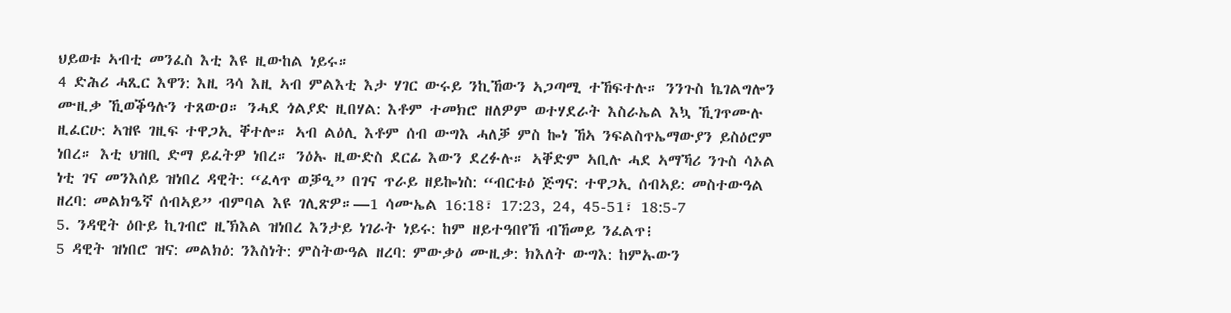ህይወቱ ኣብቲ መንፈስ እቲ እዩ ዚውከል ነይሩ።
4 ድሕሪ ሓጺር እዋን: እዚ ጓሳ እዚ ኣብ ምልእቲ እታ ሃገር ውሩይ ንኪኸውን ኣጋጣሚ ተኸፍተሉ። ንንጉስ ኬገልግሎን ሙዚቃ ኺወቕዓሉን ተጸውዐ። ንሓደ ጎልያድ ዚበሃል: እቶም ተመክሮ ዘለዎም ወተሃደራት እስራኤል እኳ ኺገጥሙሉ ዚፈርሁ: ኣዝዩ ገዚፍ ተዋጋኢ ቐተሎ። ኣብ ልዕሊ እቶም ሰብ ውግእ ሓለቓ ምስ ኰነ ኸኣ ንፍልስጥኤማውያን ይስዕሮም ነበረ። እቲ ህዝቢ ድማ ይፈትዎ ነበረ። ንዕኡ ዚውድስ ደርፊ እውን ደረፉሉ። ኣቐድም ኣቢሉ ሓደ ኣማኻሪ ንጉስ ሳኦል ነቲ ገና መንእሰይ ዝነበረ ዳዊት: “ፈላጥ ወቓዒ” በገና ጥራይ ዘይኰነስ: “ብርቱዕ ጅግና: ተዋጋኢ ሰብኣይ: መስተውዓል ዘረባ: መልክዔኛ ሰብኣይ” ብምባል እዩ ገሊጽዎ።—1 ሳሙኤል 16:18፣ 17:23, 24, 45-51፣ 18:5-7
5. ንዳዊት ዕቡይ ኪገብሮ ዚኽእል ዝነበረ እንታይ ነገራት ነይሩ: ከም ዘይተዓበየኸ ብኸመይ ንፈልጥ፧
5 ዳዊት ዝነበሮ ዝና: መልክዕ: ንእስነት: ምስትውዓል ዘረባ: ምውቃዕ ሙዚቃ: ክእለት ውግእ: ከምኡውን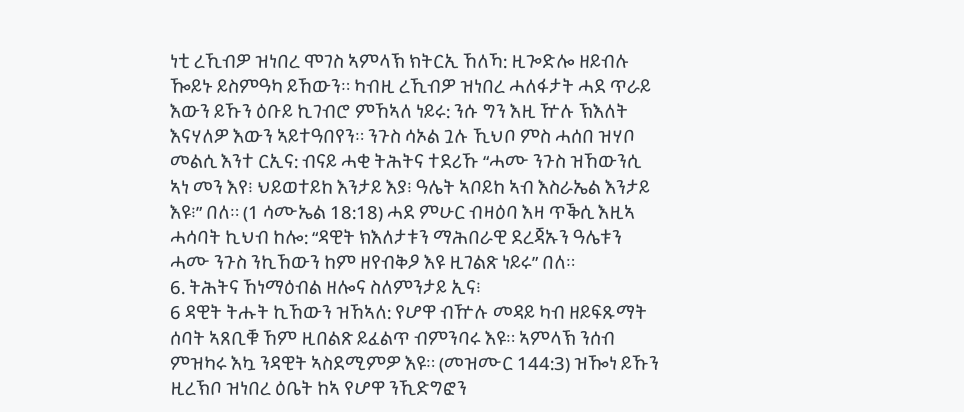ነቲ ረኺብዎ ዝነበረ ሞገስ ኣምላኽ ክትርኢ ኸለኻ: ዚጐድሎ ዘይብሉ ዀይኑ ይስምዓካ ይኸውን። ካብዚ ረኺብዎ ዝነበረ ሓለፋታት ሓደ ጥራይ እውን ይኹን ዕቡይ ኪገብሮ ምኸኣለ ነይሩ: ንሱ ግን እዚ ዅሉ ኽእለት እናሃለዎ እውን ኣይተዓበየን። ንጉስ ሳኦል ጓሉ ኺህቦ ምስ ሓሰበ ዝሃቦ መልሲ እንተ ርኢና: ብናይ ሓቂ ትሕትና ተደሪኹ “ሓሙ ንጉስ ዝኸውንሲ ኣነ መን እየ፧ ህይወተይከ እንታይ እያ፧ ዓሌት ኣቦይከ ኣብ እስራኤል እንታይ እዩ፧” በለ። (1 ሳሙኤል 18:18) ሓደ ምሁር ብዛዕባ እዛ ጥቕሲ እዚኣ ሓሳባት ኪህብ ከሎ: “ዳዊት ክእለታቱን ማሕበራዊ ደረጃኡን ዓሌቱን ሓሙ ንጉስ ንኪኸውን ከም ዘየብቅዖ እዩ ዚገልጽ ነይሩ” በለ።
6. ትሕትና ኸነማዕብል ዘሎና ስለምንታይ ኢና፧
6 ዳዊት ትሑት ኪኸውን ዝኸኣለ: የሆዋ ብዅሉ መዳይ ካብ ዘይፍጹማት ሰባት ኣጸቢቑ ኸም ዚበልጽ ይፈልጥ ብምንባሩ እዩ። ኣምላኽ ንሰብ ምዝካሩ እኳ ንዳዊት ኣስደሚምዎ እዩ። (መዝሙር 144:3) ዝዀነ ይኹን ዚረኽቦ ዝነበረ ዕቤት ከኣ የሆዋ ንኺድግፎን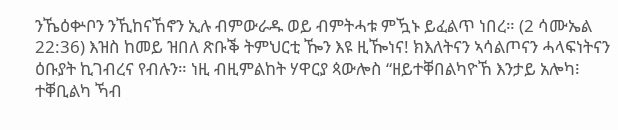ንኼዕቍቦን ንኺከናኸኖን ኢሉ ብምውራዱ ወይ ብምትሓቱ ምዃኑ ይፈልጥ ነበረ። (2 ሳሙኤል 22:36) እዝስ ከመይ ዝበለ ጽቡቕ ትምህርቲ ዀን እዩ ዚዀነና! ክእለትናን ኣሳልጦናን ሓላፍነትናን ዕቡያት ኪገብረና የብሉን። ነዚ ብዚምልከት ሃዋርያ ጳውሎስ “ዘይተቐበልካዮኸ እንታይ አሎካ፧ ተቐቢልካ ኻብ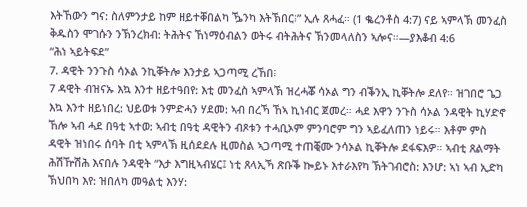እትኸውን ግና: ስለምንታይ ከም ዘይተቐበልካ ዄንካ እትኽበር፧” ኢሉ ጸሓፈ። (1 ቈረንቶስ 4:7) ናይ ኣምላኽ መንፈስ ቅዱስን ሞገሱን ንኽንረክብ: ትሕትና ኸነማዕብልን ወትሩ ብትሕትና ኽንመላለስን ኣሎና።—ያእቆብ 4:6
“ሕነ ኣይትፍደ”
7. ዳዊት ንንጉስ ሳኦል ንኪቐትሎ እንታይ ኣጋጣሚ ረኸበ፧
7 ዳዊት ብዝናኡ እኳ እንተ ዘይተዓበየ: እቲ መንፈስ ኣምላኽ ዝረሓቖ ሳኦል ግን ብቕንኢ ኪቐትሎ ደለየ። ዝገበሮ ጌጋ እኳ እንተ ዘይነበረ: ህይወቱ ንምድሓን ሃደመ: ኣብ በረኻ ኸኣ ኪነብር ጀመረ። ሓደ እዋን ንጉስ ሳኦል ንዳዊት ኪሃድኖ ኸሎ ኣብ ሓደ በዓቲ ኣተወ: ኣብቲ በዓቲ ዳዊትን ብጾቱን ተሓቢኦም ምንባሮም ግን ኣይፈለጠን ነይሩ። እቶም ምስ ዳዊት ዝነበሩ ሰባት በቲ ኣምላኽ ዚሰደደሉ ዚመስል ኣጋጣሚ ተጠቒሙ ንሳኦል ኪቐትሎ ደፋፍእዎ። ኣብቲ ጸልማት ሕሽዅሽሕ እናበሉ ንዳዊት “እታ እግዚኣብሄር፤ ነቲ ጸላኢኻ ጽቡቕ ኰይኑ እተራእየካ ኽትገብሮስ: እንሆ: ኣነ ኣብ ኢድካ ኽህበካ እየ: ዝበለካ መዓልቲ እንሃ: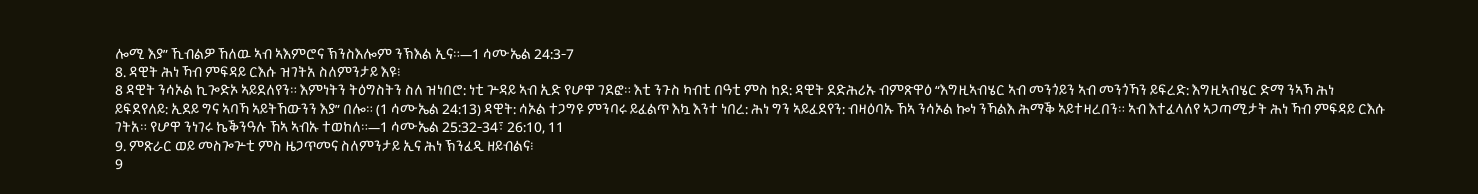ሎሚ እያ” ኺብልዎ ኸለዉ ኣብ ኣእምሮና ኽንስእሎም ንኽእል ኢና።—1 ሳሙኤል 24:3-7
8. ዳዊት ሕነ ኻብ ምፍዳይ ርእሱ ዝገትአ ስለምንታይ እዩ፧
8 ዳዊት ንሳኦል ኪጐድኦ ኣይደለየን። እምነትን ትዕግስትን ስለ ዝነበሮ: ነቲ ጕዳይ ኣብ ኢድ የሆዋ ገደፎ። እቲ ንጉስ ካብቲ በዓቲ ምስ ከደ: ዳዊት ደድሕሪኡ ብምጽዋዕ “እግዚኣብሄር ኣብ መንጎይን ኣብ መንጎኻን ይፍረድ: እግዚኣብሄር ድማ ንኣኻ ሕነ ይፍደየለይ: ኢደይ ግና ኣባኻ ኣይትኸውንን እያ” በሎ። (1 ሳሙኤል 24:13) ዳዊት: ሳኦል ተጋግዩ ምንባሩ ይፈልጥ እኳ እንተ ነበረ: ሕነ ግን ኣይፈደየን: ብዛዕባኡ ኸኣ ንሳኦል ኰነ ንኻልእ ሕማቕ ኣይተዛረበን። ኣብ እተፈላለየ ኣጋጣሚታት ሕነ ኻብ ምፍዳይ ርእሱ ገትአ። የሆዋ ንነገሩ ኬቕንዓሉ ኸኣ ኣብኡ ተወከለ።—1 ሳሙኤል 25:32-34፣ 26:10, 11
9. ምጽራር ወይ መስጐጕቲ ምስ ዜጋጥመና ስለምንታይ ኢና ሕነ ኽንፈዲ ዘይብልና፧
9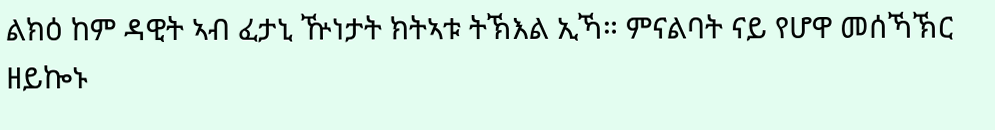ልክዕ ከም ዳዊት ኣብ ፈታኒ ዅነታት ክትኣቱ ትኽእል ኢኻ። ምናልባት ናይ የሆዋ መሰኻኽር ዘይኰኑ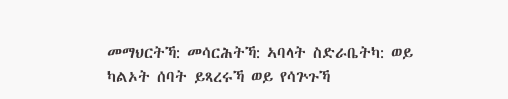መማህርትኻ: መሳርሕትኻ: ኣባላት ስድራቤትካ: ወይ ካልኦት ሰባት ይጻረሩኻ ወይ የሳጕጉኻ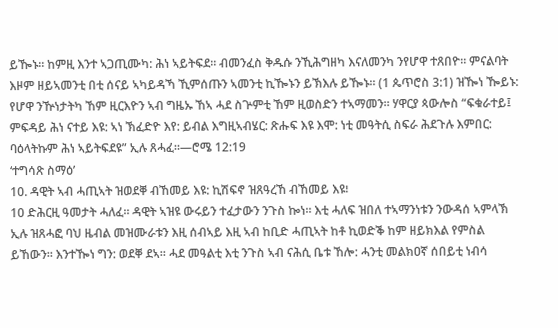ይዀኑ። ከምዚ እንተ ኣጋጢሙካ: ሕነ ኣይትፍደ። ብመንፈስ ቅዱሱ ንኺሕግዘካ እናለመንካ ንየሆዋ ተጸበዮ። ምናልባት እዞም ዘይኣመንቲ በቲ ሰናይ ኣካይዳኻ ኺምሰጡን ኣመንቲ ኪዀኑን ይኽእሉ ይዀኑ። (1 ጴጥሮስ 3:1) ዝዀነ ዀይኑ: የሆዋ ንዅነታትካ ኸም ዚርእዮን ኣብ ግዜኡ ኸኣ ሓደ ስጕምቲ ኸም ዚወስድን ተኣማመን። ሃዋርያ ጳውሎስ “ፍቁራተይ፤ ምፍዳይ ሕነ ናተይ እዩ: ኣነ ኽፈድዮ እየ: ይብል እግዚኣብሄር: ጽሑፍ እዩ እሞ: ነቲ መዓትሲ ስፍራ ሕደጉሉ እምበር: ባዕላትኩም ሕነ ኣይትፍደዩ” ኢሉ ጸሓፈ።—ሮሜ 12:19
‘ተግሳጽ ስማዕ’
10. ዳዊት ኣብ ሓጢኣት ዝወደቐ ብኸመይ እዩ: ኪሽፍኖ ዝጸዓረኸ ብኸመይ እዩ፧
10 ድሕርዚ ዓመታት ሓለፈ። ዳዊት ኣዝዩ ውሩይን ተፈታውን ንጉስ ኰነ። እቲ ሓለፍ ዝበለ ተኣማንነቱን ንውዳሰ ኣምላኽ ኢሉ ዝጸሓፎ ባህ ዜብል መዝሙራቱን እዚ ሰብኣይ እዚ ኣብ ከቢድ ሓጢኣት ከቶ ኪወድቕ ከም ዘይክእል የምስል ይኸውን። እንተዀነ ግን: ወደቐ ደኣ። ሓደ መዓልቲ እቲ ንጉስ ኣብ ናሕሲ ቤቱ ኸሎ: ሓንቲ መልክዐኛ ሰበይቲ ነብሳ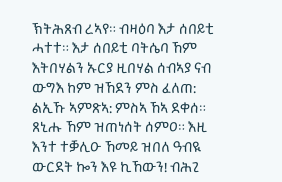ኽትሕጸብ ረኣየ። ብዛዕባ እታ ሰበይቲ ሓተተ። እታ ሰበይቲ ባትሴባ ኸም እትበሃልን ኡርያ ዚበሃል ሰብኣያ ናብ ውግእ ከም ዝኸደን ምስ ፈለጠ: ልኢኹ ኣምጽኣ: ምስኣ ኸኣ ደቀሰ። ጸኒሑ ኸም ዝጠነሰት ሰምዐ። እዚ እንተ ተቓሊዑ ኸመይ ዝበለ ዓብዪ ውርደት ኰን እዩ ኪኸውን! ብሕጊ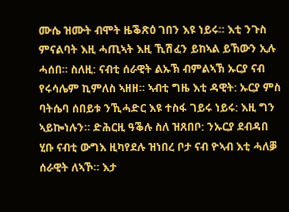ሙሴ ዝሙት ብሞት ዜቕጽዕ ገበን እዩ ነይሩ። እቲ ንጉስ ምናልባት እዚ ሓጢኣት እዚ ኺሽፈን ይከኣል ይኸውን ኢሉ ሓሰበ። ስለዚ: ናብቲ ሰራዊት ልኡኽ ብምልኣኽ ኡርያ ናብ የሩሳሌም ኪምለስ ኣዘዘ። ኣብቲ ግዜ እቲ ዳዊት: ኡርያ ምስ ባትሴባ ሰበይቱ ንኺሓድር እዩ ተስፋ ገይሩ ነይሩ: እዚ ግን ኣይኰነሉን። ድሕርዚ ዓቕሉ ስለ ዝጸበቦ: ንኡርያ ደብዳበ ሂቡ ናብቲ ውግእ ዚካየደሉ ዝነበረ ቦታ ናብ ዮኣብ እቲ ሓለቓ ሰራዊት ለኣኾ። እታ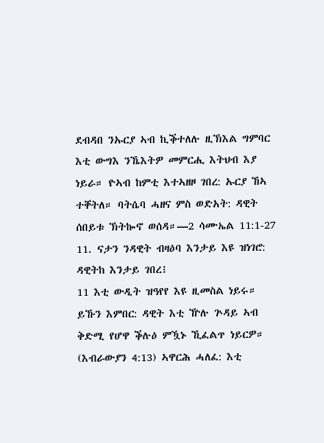ደብዳበ ንኡርያ ኣብ ኪቕተለሉ ዚኽእል ግምባር እቲ ውግእ ንኼእትዎ መምርሒ እትህብ እያ ነይራ። ዮኣብ ከምቲ እተኣዘዞ ገበረ: ኡርያ ኸኣ ተቐትለ። ባትሴባ ሓዘና ምስ ወድአት: ዳዊት ሰበይቱ ኽትኰኖ ወሰዳ።—2 ሳሙኤል 11:1-27
11. ናታን ንዳዊት ብዛዕባ እንታይ እዩ ዝነገሮ: ዳዊትከ እንታይ ገበረ፧
11 እቲ ውዲት ዝዓየየ እዩ ዚመስል ነይሩ። ይኹን እምበር: ዳዊት እቲ ዅሉ ጕዳይ ኣብ ቅድሚ የሆዋ ቕሉዕ ምዃኑ ኺፈልጥ ነይርዎ። (እብራውያን 4:13) ኣዋርሕ ሓለፈ: እቲ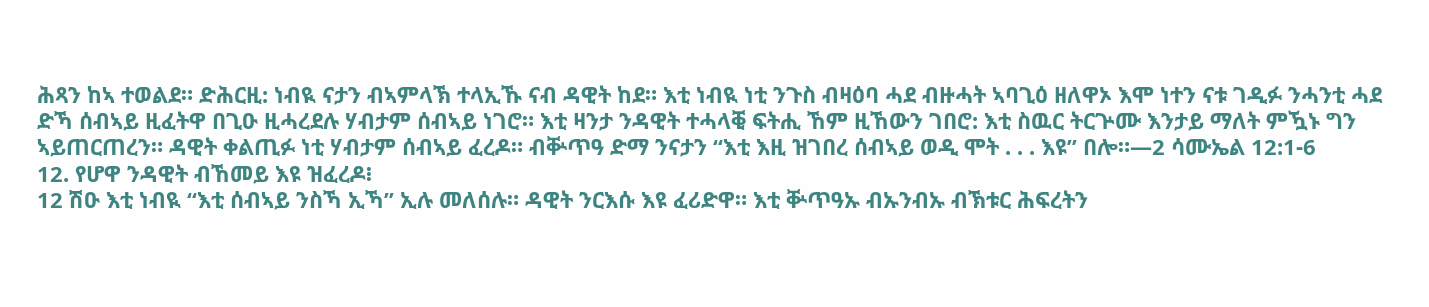ሕጻን ከኣ ተወልደ። ድሕርዚ: ነብዪ ናታን ብኣምላኽ ተላኢኹ ናብ ዳዊት ከደ። እቲ ነብዪ ነቲ ንጉስ ብዛዕባ ሓደ ብዙሓት ኣባጊዕ ዘለዋኦ እሞ ነተን ናቱ ገዲፉ ንሓንቲ ሓደ ድኻ ሰብኣይ ዚፈትዋ በጊዑ ዚሓረደሉ ሃብታም ሰብኣይ ነገሮ። እቲ ዛንታ ንዳዊት ተሓላቒ ፍትሒ ኸም ዚኸውን ገበሮ: እቲ ስዉር ትርጕሙ እንታይ ማለት ምዃኑ ግን ኣይጠርጠረን። ዳዊት ቀልጢፉ ነቲ ሃብታም ሰብኣይ ፈረዶ። ብቝጥዓ ድማ ንናታን “እቲ እዚ ዝገበረ ሰብኣይ ወዲ ሞት . . . እዩ” በሎ።—2 ሳሙኤል 12:1-6
12. የሆዋ ንዳዊት ብኸመይ እዩ ዝፈረዶ፧
12 ሽዑ እቲ ነብዪ “እቲ ሰብኣይ ንስኻ ኢኻ” ኢሉ መለሰሉ። ዳዊት ንርእሱ እዩ ፈሪድዋ። እቲ ቝጥዓኡ ብኡንብኡ ብኽቱር ሕፍረትን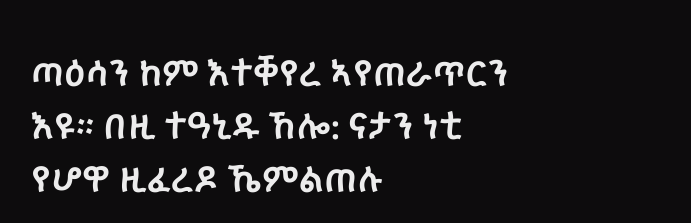ጣዕሳን ከም እተቐየረ ኣየጠራጥርን እዩ። በዚ ተዓኒዱ ኸሎ: ናታን ነቲ የሆዋ ዚፈረዶ ኼምልጠሉ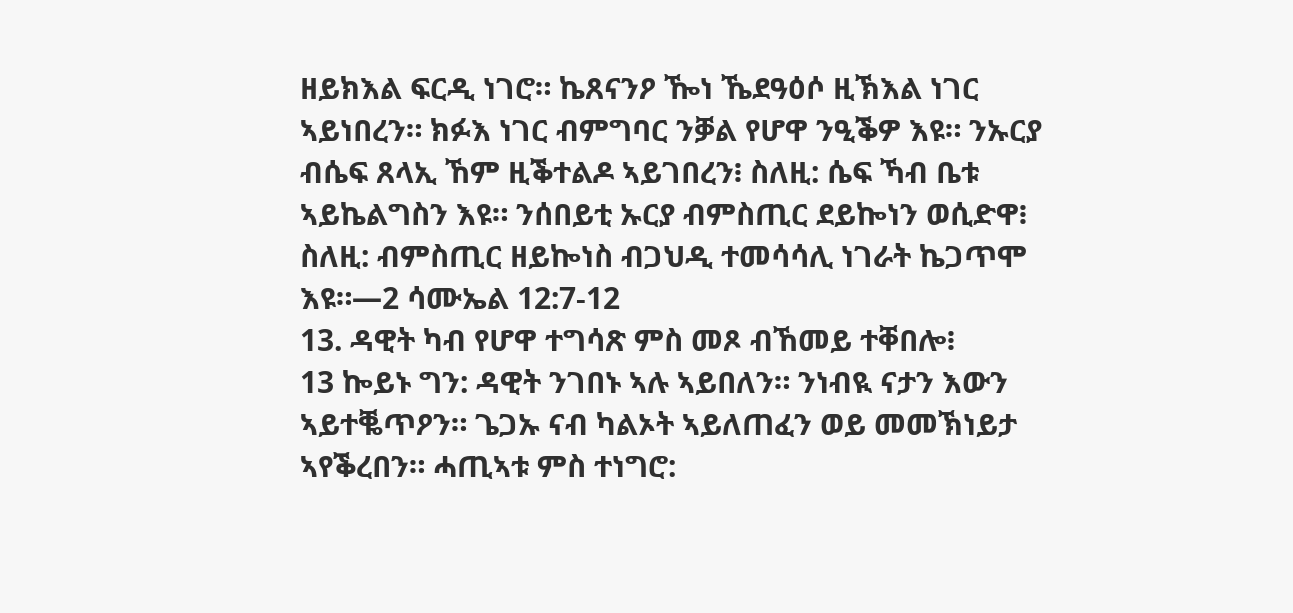ዘይክእል ፍርዲ ነገሮ። ኬጸናንዖ ዀነ ኼደዓዕሶ ዚኽእል ነገር ኣይነበረን። ክፉእ ነገር ብምግባር ንቓል የሆዋ ንዒቕዎ እዩ። ንኡርያ ብሴፍ ጸላኢ ኸም ዚቕተልዶ ኣይገበረን፧ ስለዚ: ሴፍ ኻብ ቤቱ ኣይኬልግስን እዩ። ንሰበይቲ ኡርያ ብምስጢር ደይኰነን ወሲድዋ፧ ስለዚ: ብምስጢር ዘይኰነስ ብጋህዲ ተመሳሳሊ ነገራት ኬጋጥሞ እዩ።—2 ሳሙኤል 12:7-12
13. ዳዊት ካብ የሆዋ ተግሳጽ ምስ መጾ ብኸመይ ተቐበሎ፧
13 ኰይኑ ግን: ዳዊት ንገበኑ ኣሉ ኣይበለን። ንነብዪ ናታን እውን ኣይተቘጥዖን። ጌጋኡ ናብ ካልኦት ኣይለጠፈን ወይ መመኽነይታ ኣየቕረበን። ሓጢኣቱ ምስ ተነግሮ: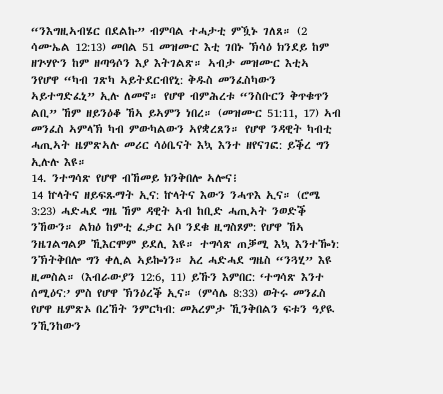“ንእግዚኣብሄር በደልኩ” ብምባል ተሓታቲ ምዃኑ ገለጸ። (2 ሳሙኤል 12:13) መበል 51 መዝሙር እቲ ገበኑ ኽሳዕ ክንደይ ከም ዘጕሃዮን ከም ዘጣዓሶን እያ እትገልጽ። ኣብታ መዝሙር እቲኣ ንየሆዋ “ካብ ገጽካ ኣይትደርብየኒ: ቅዱስ መንፈስካውን ኣይተግድፈኒ” ኢሉ ለመኖ። የሆዋ ብምሕረቱ “ንስቡርን ቅጥቁጥን ልቢ” ኸም ዘይንዕቆ ኸኣ ይኣምን ነበረ። (መዝሙር 51:11, 17) ኣብ መንፈስ ኣምላኽ ካብ ምውካልውን ኣየቋረጸን። የሆዋ ንዳዊት ካብቲ ሓጢኣት ዜምጽኣሉ መሪር ሳዕቤናት እኳ እንተ ዘየናገፎ: ይቕረ ግን ኢሉሉ እዩ።
14. ንተግሳጽ የሆዋ ብኸመይ ክንቅበሎ ኣሎና፧
14 ኵላትና ዘይፍጹማት ኢና: ኵላትና እውን ንሓጥእ ኢና። (ሮሜ 3:23) ሓድሓደ ግዜ ኸም ዳዊት ኣብ ከቢድ ሓጢኣት ንወድቕ ንኸውን። ልክዕ ከምቲ ፈቃር ኣቦ ንደቁ ዚግስጾም: የሆዋ ኸኣ ንዜገልግልዎ ኺእርሞም ይደሊ እዩ። ተግሳጽ ጠቓሚ እኳ እንተዀነ: ንኽትቅበሎ ግን ቀሊል ኣይኰነን። አረ ሓድሓደ ግዜስ “ንጓሂ” እዩ ዚመስል። (እብራውያን 12:6, 11) ይኹን እምበር: ‘ተግሳጽ እንተ ሰሚዕና:’ ምስ የሆዋ ኽንዕረቕ ኢና። (ምሳሌ 8:33) ወትሩ መንፈስ የሆዋ ዜምጽኦ በረኸት ንምርካብ: መአረምታ ኺንቅበልን ፍቱን ዓያዪ ንኺንከውን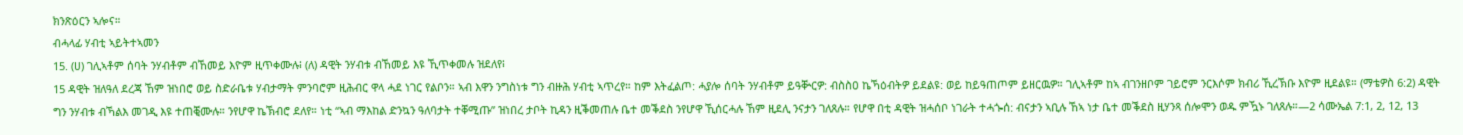ክንጽዕርን ኣሎና።
ብሓላፊ ሃብቲ ኣይትተኣመን
15. (ሀ) ገሊኣቶም ሰባት ንሃብቶም ብኸመይ እዮም ዚጥቀሙሉ፧ (ለ) ዳዊት ንሃብቱ ብኸመይ እዩ ኺጥቀመሉ ዝደለየ፧
15 ዳዊት ዝለዓለ ደረጃ ኸም ዝነበሮ ወይ ስድራቤቱ ሃብታማት ምንባሮም ዚሕብር ዋላ ሓደ ነገር የልቦን። ኣብ እዋን ንግስነቱ ግን ብዙሕ ሃብቲ ኣጥረየ። ከም እትፈልጦ: ሓያሎ ሰባት ንሃብቶም ይዓቝርዎ: ብስስዐ ኬኻዕብትዎ ይደልዩ: ወይ ከይዓጠጦም ይዘርዉዎ። ገሊኣቶም ከኣ ብገንዘቦም ገይሮም ንርእሶም ክብሪ ኺረኽቡ እዮም ዚደልዩ። (ማቴዎስ 6:2) ዳዊት ግን ንሃብቱ ብኻልእ መገዲ እዩ ተጠቒሙሉ። ንየሆዋ ኬኽብሮ ደለየ። ነቲ “ኣብ ማእከል ድንኳን ዓለባታት ተቐሚጡ” ዝነበረ ታቦት ኪዳን ዚቕመጠሉ ቤተ መቕደስ ንየሆዋ ኺሰርሓሉ ኸም ዚደሊ ንናታን ገለጸሉ። የሆዋ በቲ ዳዊት ዝሓሰቦ ነገራት ተሓጐሰ: ብናታን ኣቢሉ ኸኣ ነታ ቤተ መቕደስ ዚሃንጻ ሰሎሞን ወዱ ምዃኑ ገለጸሉ።—2 ሳሙኤል 7:1, 2, 12, 13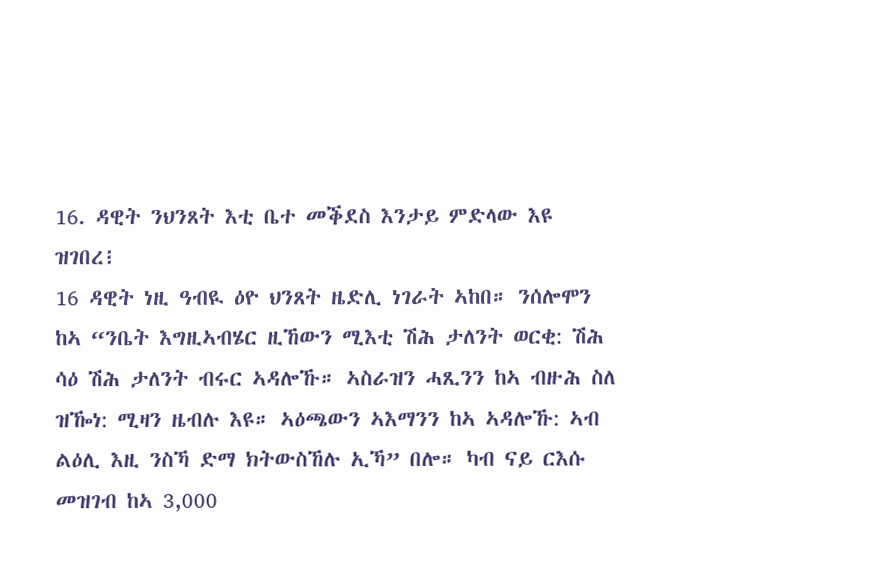16. ዳዊት ንህንጸት እቲ ቤተ መቕደስ እንታይ ምድላው እዩ ዝገበረ፧
16 ዳዊት ነዚ ዓብዪ ዕዮ ህንጸት ዜድሊ ነገራት ኣከበ። ንሰሎሞን ከኣ “ንቤት እግዚኣብሄር ዚኸውን ሚእቲ ሽሕ ታለንት ወርቂ: ሽሕ ሳዕ ሽሕ ታለንት ብሩር ኣዳሎኹ። ኣስራዝን ሓጺንን ከኣ ብዙሕ ስለ ዝዀነ: ሚዛን ዜብሉ እዩ። ኣዕጫውን ኣእማንን ከኣ ኣዳሎኹ: ኣብ ልዕሊ እዚ ንስኻ ድማ ክትውስኸሉ ኢኻ” በሎ። ካብ ናይ ርእሱ መዝገብ ከኣ 3,000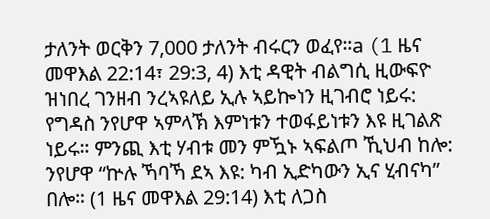ታለንት ወርቅን 7,000 ታለንት ብሩርን ወፈየ።a (1 ዜና መዋእል 22:14፣ 29:3, 4) እቲ ዳዊት ብልግሲ ዚውፍዮ ዝነበረ ገንዘብ ንረኣዩለይ ኢሉ ኣይኰነን ዚገብሮ ነይሩ: የግዳስ ንየሆዋ ኣምላኽ እምነቱን ተወፋይነቱን እዩ ዚገልጽ ነይሩ። ምንጪ እቲ ሃብቱ መን ምዃኑ ኣፍልጦ ኺህብ ከሎ: ንየሆዋ “ኵሉ ኻባኻ ደኣ እዩ: ካብ ኢድካውን ኢና ሂብናካ” በሎ። (1 ዜና መዋእል 29:14) እቲ ለጋስ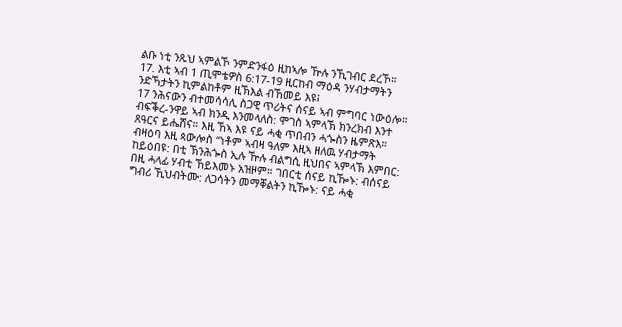ልቡ ነቲ ንጹህ ኣምልኾ ንምድንፋዕ ዚከኣሎ ዅሉ ንኺገብር ደረኾ።
17. እቲ ኣብ 1 ጢሞቴዎስ 6:17-19 ዚርከብ ማዕዳ ንሃብታማትን ንድኻታትን ኪምልከቶም ዚኽእል ብኸመይ እዩ፧
17 ንሕናውን ብተመሳሳሊ ስጋዊ ጥሪትና ሰናይ ኣብ ምግባር ነውዕሎ። ብፍቕረ-ንዋይ ኣብ ክንዲ እንመላለስ: ሞገስ ኣምላኽ ክንረክብ እንተ ጸዓርና ይሔሸና። እዚ ኸኣ እዩ ናይ ሓቂ ጥበብን ሓጐስን ዜምጽእ። ብዛዕባ እዚ ጳውሎስ “ነቶም ኣብዛ ዓለም እዚኣ ዘለዉ ሃብታማት ከይዕበዩ: በቲ ኽንሕጐስ ኢሉ ዅሉ ብልግሲ ዚህበና ኣምላኽ እምበር: በዚ ሓላፊ ሃብቲ ኸይእመኑ አዝዞም። ገበርቲ ሰናይ ኪዀኑ: ብሰናይ ግብሪ ኺህብትሙ: ለጋሳትን መማቐልትን ኪዀኑ: ናይ ሓቂ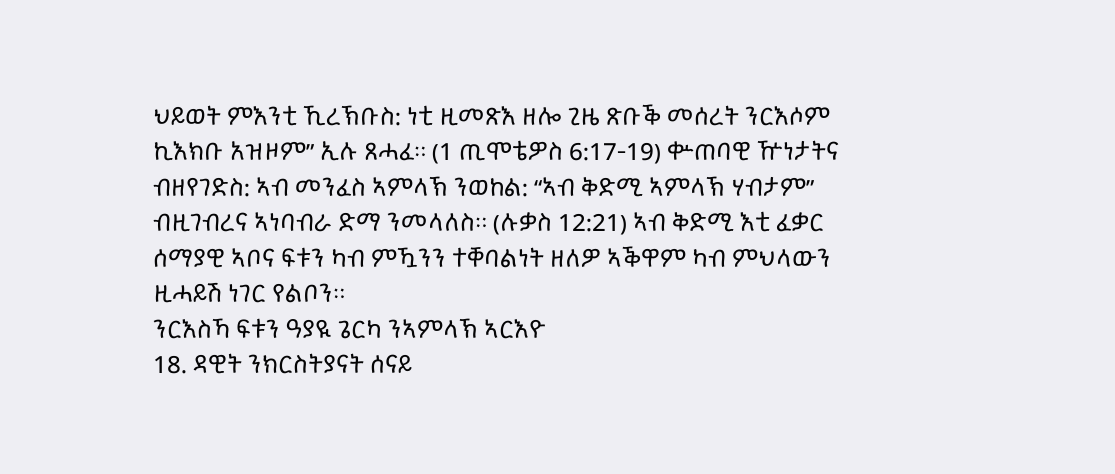ህይወት ምእንቲ ኺረኽቡስ: ነቲ ዚመጽእ ዘሎ ጊዜ ጽቡቕ መሰረት ንርእሶም ኪእክቡ አዝዞም” ኢሉ ጸሓፈ። (1 ጢሞቴዎስ 6:17-19) ቍጠባዊ ዅነታትና ብዘየገድስ: ኣብ መንፈስ ኣምላኽ ንወከል: “ኣብ ቅድሚ ኣምላኽ ሃብታም” ብዚገብረና ኣነባብራ ድማ ንመላለስ። (ሉቃስ 12:21) ኣብ ቅድሚ እቲ ፈቃር ሰማያዊ ኣቦና ፍቱን ካብ ምዃንን ተቐባልነት ዘለዎ ኣቕዋም ካብ ምህላውን ዚሓይሽ ነገር የልቦን።
ንርእስኻ ፍቱን ዓያዪ ጌርካ ንኣምላኽ ኣርእዮ
18. ዳዊት ንክርስትያናት ሰናይ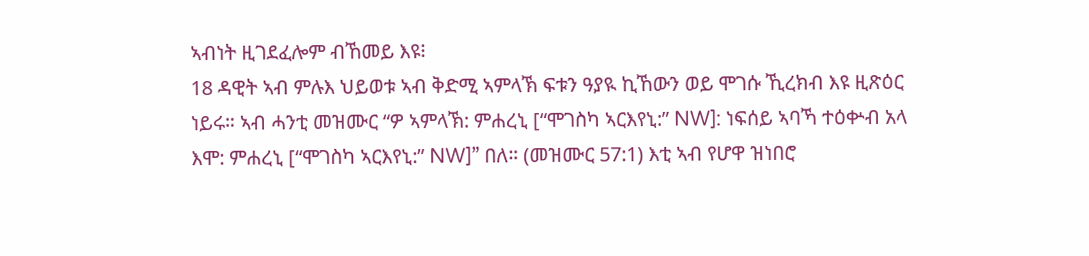ኣብነት ዚገደፈሎም ብኸመይ እዩ፧
18 ዳዊት ኣብ ምሉእ ህይወቱ ኣብ ቅድሚ ኣምላኽ ፍቱን ዓያዪ ኪኸውን ወይ ሞገሱ ኺረክብ እዩ ዚጽዕር ነይሩ። ኣብ ሓንቲ መዝሙር “ዎ ኣምላኽ: ምሐረኒ [“ሞገስካ ኣርእየኒ:” NW]: ነፍሰይ ኣባኻ ተዕቍብ አላ እሞ: ምሐረኒ [“ሞገስካ ኣርእየኒ:” NW]” በለ። (መዝሙር 57:1) እቲ ኣብ የሆዋ ዝነበሮ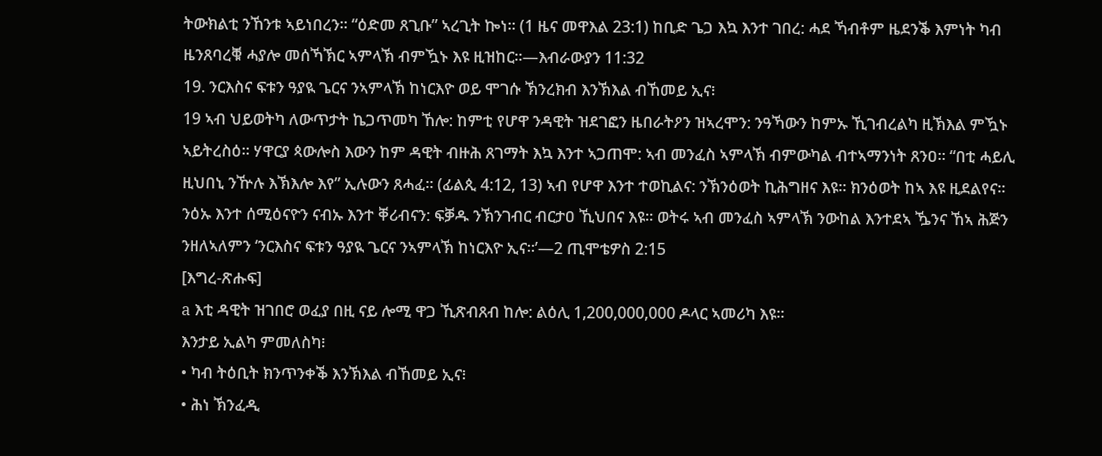ትውክልቲ ንኸንቱ ኣይነበረን። “ዕድመ ጸጊቡ” ኣረጊት ኰነ። (1 ዜና መዋእል 23:1) ከቢድ ጌጋ እኳ እንተ ገበረ: ሓደ ኻብቶም ዜደንቕ እምነት ካብ ዜንጸባረቑ ሓያሎ መሰኻኽር ኣምላኽ ብምዃኑ እዩ ዚዝከር።—እብራውያን 11:32
19. ንርእስና ፍቱን ዓያዪ ጌርና ንኣምላኽ ከነርእዮ ወይ ሞገሱ ኽንረክብ እንኽእል ብኸመይ ኢና፧
19 ኣብ ህይወትካ ለውጥታት ኬጋጥመካ ኸሎ: ከምቲ የሆዋ ንዳዊት ዝደገፎን ዜበራትዖን ዝኣረሞን: ንዓኻውን ከምኡ ኺገብረልካ ዚኽእል ምዃኑ ኣይትረስዕ። ሃዋርያ ጳውሎስ እውን ከም ዳዊት ብዙሕ ጸገማት እኳ እንተ ኣጋጠሞ: ኣብ መንፈስ ኣምላኽ ብምውካል ብተኣማንነት ጸንዐ። “በቲ ሓይሊ ዚህበኒ ንዅሉ እኽእሎ እየ” ኢሉውን ጸሓፈ። (ፊልጲ 4:12, 13) ኣብ የሆዋ እንተ ተወኪልና: ንኽንዕወት ኪሕግዘና እዩ። ክንዕወት ከኣ እዩ ዚደልየና። ንዕኡ እንተ ሰሚዕናዮን ናብኡ እንተ ቐሪብናን: ፍቓዱ ንኽንገብር ብርታዐ ኺህበና እዩ። ወትሩ ኣብ መንፈስ ኣምላኽ ንውከል እንተደኣ ዄንና ኸኣ ሕጅን ንዘለኣለምን ‘ንርእስና ፍቱን ዓያዪ ጌርና ንኣምላኽ ከነርእዮ ኢና።’—2 ጢሞቴዎስ 2:15
[እግረ-ጽሑፍ]
a እቲ ዳዊት ዝገበሮ ወፈያ በዚ ናይ ሎሚ ዋጋ ኺጽብጸብ ከሎ: ልዕሊ 1,200,000,000 ዶላር ኣመሪካ እዩ።
እንታይ ኢልካ ምመለስካ፧
• ካብ ትዕቢት ክንጥንቀቕ እንኽእል ብኸመይ ኢና፧
• ሕነ ኽንፈዲ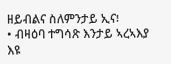ዘይብልና ስለምንታይ ኢና፧
• ብዛዕባ ተግሳጽ እንታይ ኣረኣእያ እዩ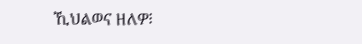ኺህልወና ዘለዎ፧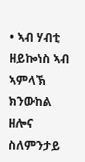• ኣብ ሃብቲ ዘይኰነስ ኣብ ኣምላኽ ክንውከል ዘሎና ስለምንታይ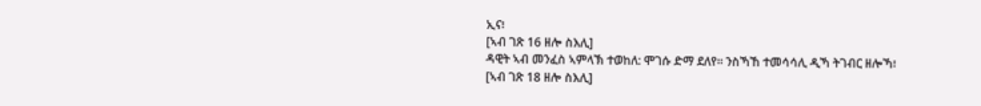ኢና፧
[ኣብ ገጽ 16 ዘሎ ስእሊ]
ዳዊት ኣብ መንፈስ ኣምላኽ ተወከለ: ሞገሱ ድማ ደለየ። ንስኻኸ ተመሳሳሊ ዲኻ ትገብር ዘሎኻ፧
[ኣብ ገጽ 18 ዘሎ ስእሊ]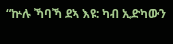“ኵሉ ኻባኻ ደኣ እዩ: ካብ ኢድካውን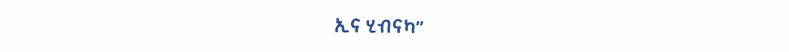ኢና ሂብናካ”